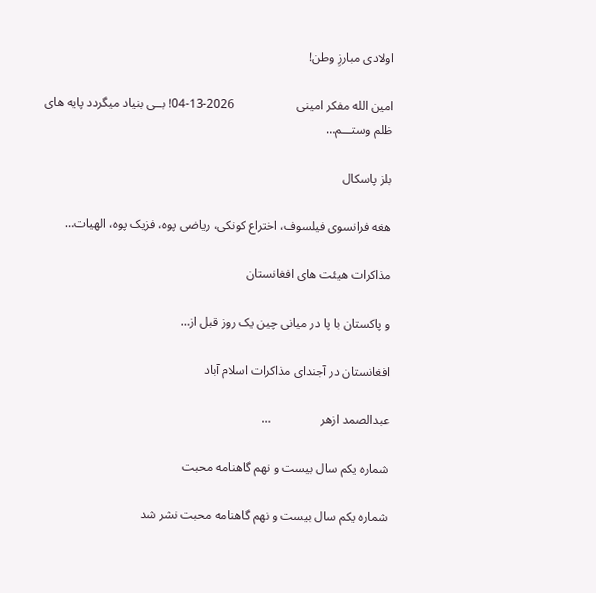اولادی مبارزِ وطن!

امین الله مفکر امینی                    2026-13-04! بــی بنیاد میگردد پایه های ظلم وستـــم…

بلز پاسکال

هغه فرانسوی فیلسوف، اختراع کونکی، ریاضی پوه، فزیک پوه، الهیات…

مذاکرات هیئت های افغانستان

و پاکستان با پا در میانی چین یک روز قبل از…

افغانستان در آجندای مذاکرات اسلام آباد

عبدالصمد ازهر                …

شماره یکم سال بیست و نهم گاهنامه محبت

شماره یکم سال بیست و نهم گاهنامه محبت نشر شد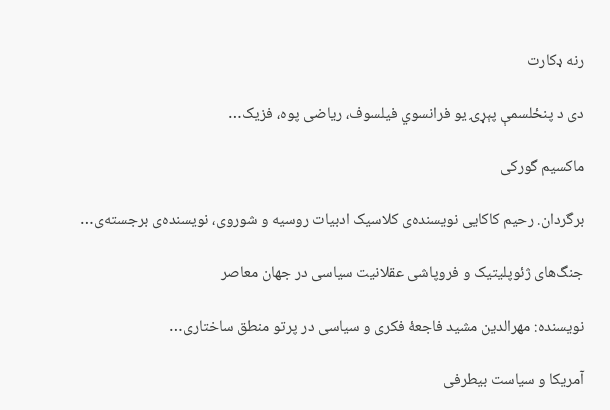رنه ډکارت

دی د پنځلسمې پېړۍ یو فرانسوي فیلسوف، ریاضی پوه، فزیک…

ماکسیم گورکی

برگردان. رحیم کاکایی نویسنده‌ی کلاسیک ادبیات روسیه و شوروی، نویسنده‌ی برجسته‌ی…

جنگ‌های ژئوپلیتیک و فروپاشی عقلانیت سیاسی در جهان معاصر

نویسنده: مهرالدین مشید فاجعهٔ فکری و سیاسی در پرتو منطق ساختاری…

آمریکا و سیاست بیطرفی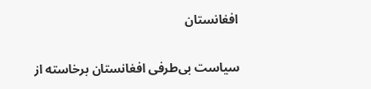افغانستان

سیاست بی‌طرفی افغانستان برخاسته از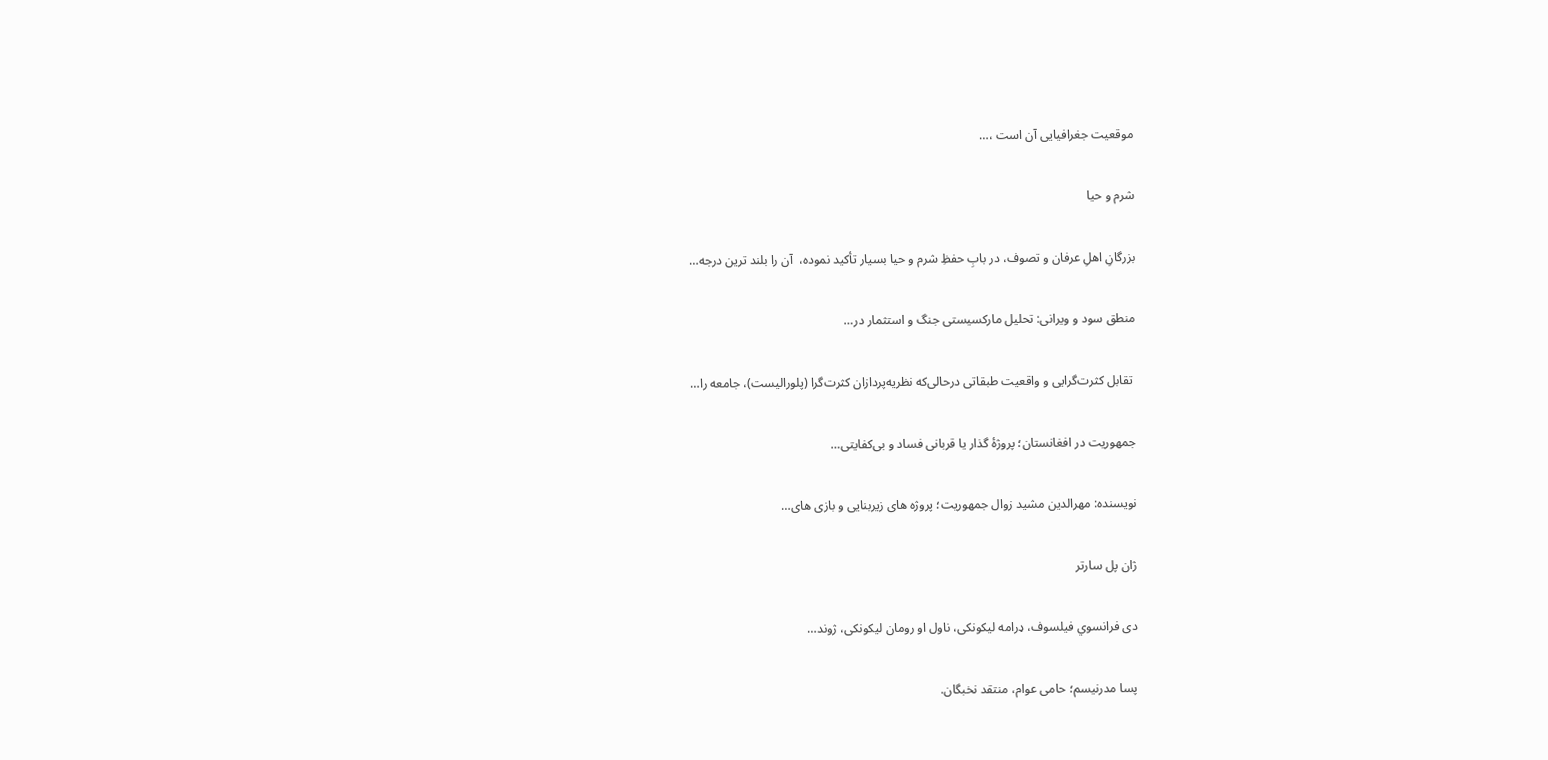موقعیت جغرافیایی آن است ،…

شرم و حیا

بزرگانِ اهلِ عرفان و تصوف، در بابِ حفظِ شرم و حیا بسیار تأکید نموده‌،  آن را بلند ترین درجه…

منطق سود و ویرانی: تحلیل مارکسیستی جنگ و استثمار در…

 تقابل کثرت‌گرایی و واقعیت طبقاتی درحالی‌که نظریه‌پردازان کثرت‌گرا (پلورالیست)، جامعه را…

جمهوریت در افغانستان؛ پروژهٔ گذار یا قربانی فساد و بی‌کفایتی…

نویسنده: مهرالدین مشید زوال جمهوریت؛ پروژه های زیربنایی و بازی های…

ژان پل سارتر

دی فرانسوي فیلسوف، ډرامه لیکونکی، ناول او رومان لیکونکی، ژوند…

پسا مدرنیسم؛ حامی عوام، منتقد نخبگان.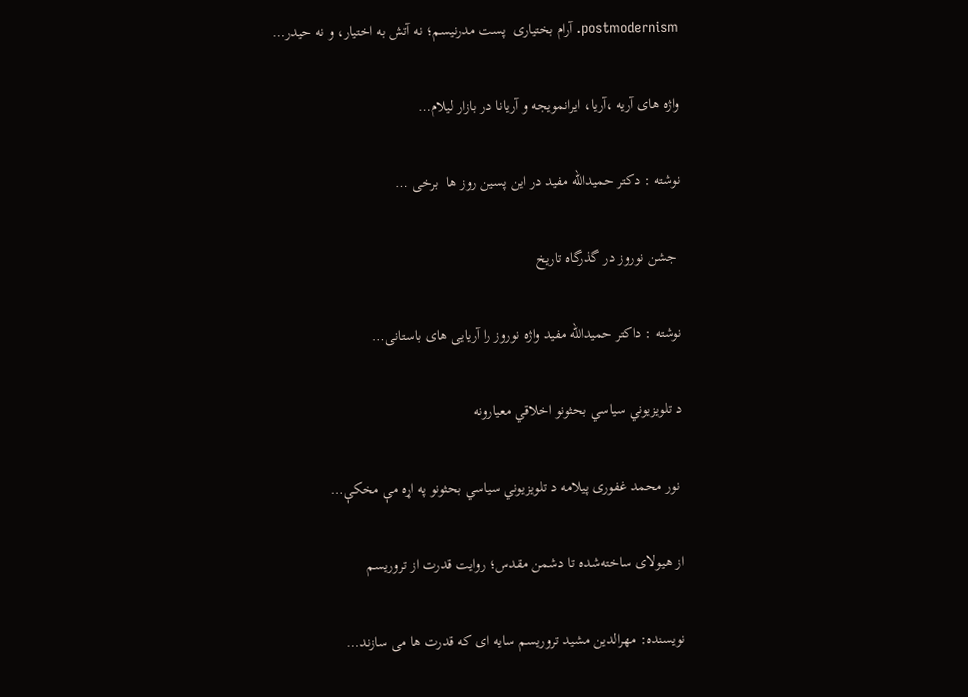postmodernism. آرام بختیاری  پست مدرنیسم؛ نه آتش به اختیار، و نه حیدر…

واژه های آریه ،آریا، ایرانمویجه و آریانا در بازار لیلام…

نوشته : دکتر حمیدالله مفید در این پسین روز ها  برخی …

 جشن نوروز در گذرگاه تاریخ

نوشته : داکتر حمیدالله مفید واژه نوروز را آریایی های باستانی…

د تلویزیوني سیاسي بحثونو اخلاقي معیارونه

 نور محمد غفوری پیلامه د تلویزیوني سیاسي بحثونو په اړه مې مخکې…

از هیولای ساخته‌شده تا دشمن مقدس؛ روایت قدرت از تروریسم

نویسنده: مهرالدین مشید تروریسم سایه ای که قدرت ها می سازند…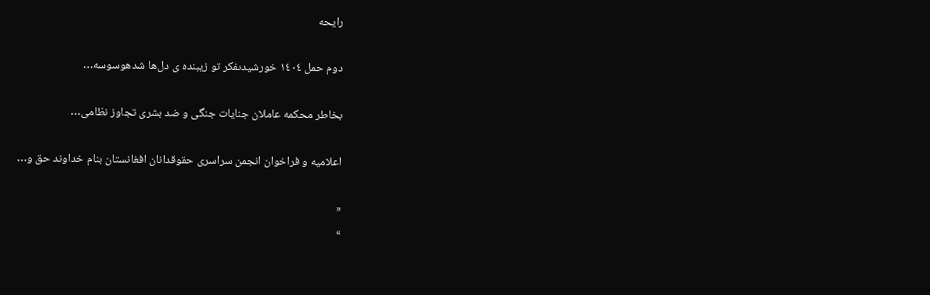رايحه

دوم حمل ١٤٠٤ خورشيدىفکر تو زیبنده ‌‌‌‌‌‌ی دل‌ها شدهوسوسه…

بخاطر محکمه عاملان جنایات جنگی و ضد بشری تجاوز نظامی…

اعلامیه و فراخوان انجمن سراسری حقوقدانان افغانستان بنام خداوند حق و…

«
»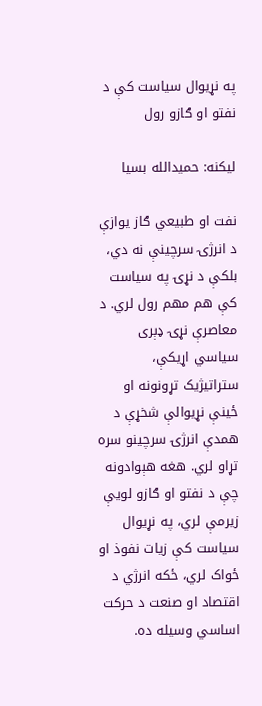په نړیوال سیاست کې د نفتو او ګازو رول

ليکنه: حميدالله بسيا

نفت او طبیعي ګاز یوازې د انرژۍ سرچینې نه دي، بلکې د نړۍ په سیاست کې هم مهم رول لري. د معاصرې نړۍ ډېری سیاسي اړیکې، ستراتیژیک تړونونه او ځینې نړیوالې شخړې د همدې انرژۍ سرچینو سره تړاو لري. هغه هېوادونه چې د نفتو او ګازو لویې زیرمې لري، په نړیوال سیاست کې زیات نفوذ او ځواک لري، ځکه انرژي د اقتصاد او صنعت د حرکت اساسي وسیله ده.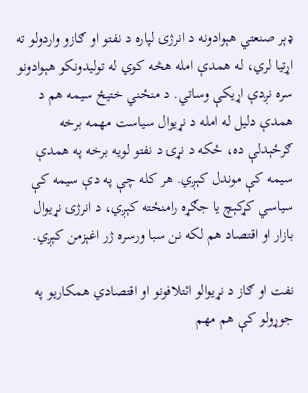ډېر صنعتي هېوادونه د انرژۍ لپاره د نفتو او ګازو واردولو ته اړتیا لري، له همدې امله هڅه کوي له تولیدونکو هېوادونو سره نږدې اړیکې وساتي. د منځني ختیځ سیمه هم د همدې دلیل له امله د نړیوال سیاست مهمه برخه ګرځېدلې ده، ځکه د نړۍ د نفتو لویه برخه په همدې سیمه کې موندل کېږي. هر کله چې په دې سیمه کې سیاسي کړکېچ یا جګړه رامنځته کېږي، د انرژۍ نړیوال بازار او اقتصاد هم لکه نن سبا ورسره ژر اغېزمن کېږي.

نفت او ګاز د نړیوالو ائتلافونو او اقتصادي همکاریو په جوړولو کې هم مهم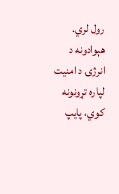رول لري. هېوادونه د انرژۍ د امنیت لپاره تړونونه کوي، پایپ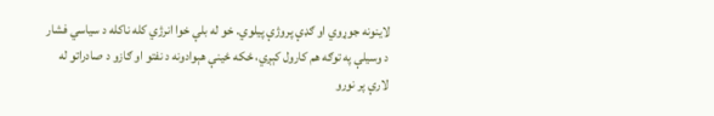لاینونه جوړوي او ګډې پروژې پيلوي. خو له بلې خوا انرژي کله ناکله د سیاسي فشار د وسیلې په توګه هم کارول کېږي، ځکه ځینې هېوادونه د نفتو او ګازو د صادراتو له لارې پر نورو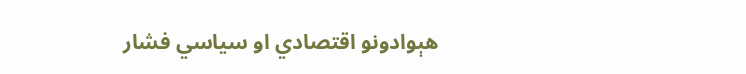هېوادونو اقتصادي او سیاسي فشار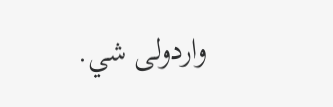واردولی شي.